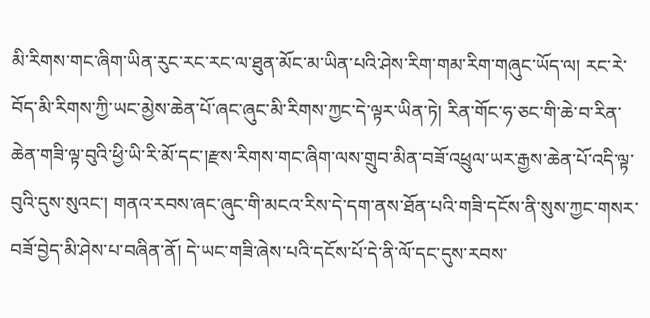མི་རིགས་གང་ཞིག་ཡིན་རུང་རང་རང་ལ་ཐུན་མོང་མ་ཡིན་པའི་ཤེས་རིག་གམ་རིག་གཞུང་ཡོད་ལ། རང་རེ་བོད་མི་རིགས་ཀྱི་ཡང་མྱེས་ཆེན་པོ་ཞང་ཞུང་མི་རིགས་ཀྱང་དེ་ལྟར་ཡིན་ཏེ། རིན་གོང་ཧ་ཅང་གི་ཆེ་བ་རིན་ཆེན་གཟི་ལྟ་བུའི་ཕྱི་ཡི་རི་མོ་དང་།རྫས་རིགས་གང་ཞིག་ལས་གྲུབ་མིན་བཟོ་འཕྲུལ་ཡར་རྒྱས་ཆེན་པོ་འདི་ལྟ་བུའི་དུས་སུའང་། གནའ་རབས་ཞང་ཞུང་གི་མངའ་རིས་དེ་དག་ནས་ཐོན་པའི་གཟི་དངོས་ནི་སུས་ཀྱང་གསར་བཟོ་བྱེད་མི་ཤེས་པ་བཞིན་ནོ། དེ་ཡང་གཟི་ཞེས་པའི་དངོས་པོ་དེ་ནི་ལོ་དང་དུས་རབས་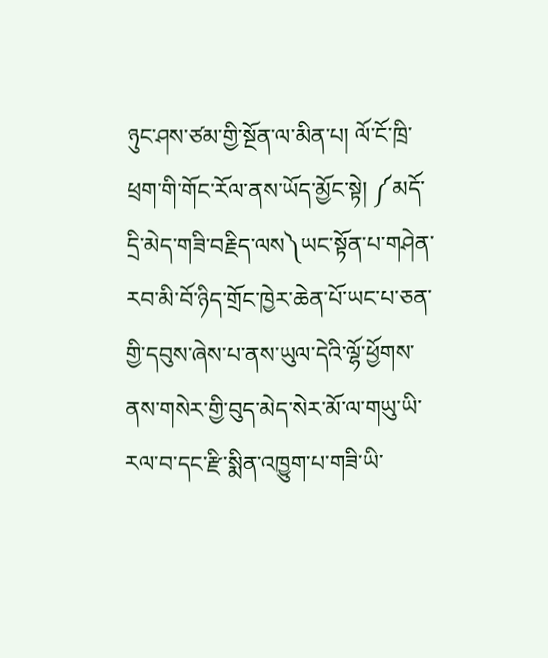ཉུང་ཤས་ཙམ་གྱི་སྔོན་ལ་མིན་པ། ལོ་ངོ་ཁྲི་ཕྲག་གི་གོང་རོལ་ནས་ཡོད་མྱོང་སྟེ། ༼མདོ་དྲི་མེད་གཟི་བརྗིད་ལས༽ཡང་སྟོན་པ་གཤེན་རབ་མི་བོ་ཉིད་གྲོང་ཁྱེར་ཆེན་པོ་ཡང་པ་ཅན་གྱི་དབུས་ཞེས་པ་ནས་ཡུལ་དེའི་ལྷོ་ཕྱོགས་ནས་གསེར་གྱི་བུད་མེད་སེར་མོ་ལ་གཡུ་ཡི་རལ་བ་དང་རྫི་སྨིན་འཁྱུག་པ་གཟི་ཡི་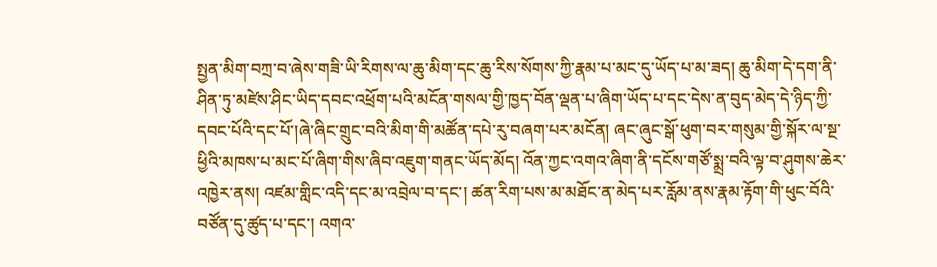སྤྱན་མིག་བཀྲ་བ་ཞེས་གཟི་ཡི་རིགས་ལ་ཆུ་མིག་དང་ཆུ་རིས་སོགས་ཀྱི་རྣམ་པ་མང་དུ་ཡོད་པ་མ་ཟད། ཆུ་མིག་དེ་དག་ནི་ཤིན་ཏུ་མཛེས་ཤིང་ཡིད་དབང་འཕྲོག་པའི་མངོན་གསལ་གྱི་ཁྱད་བོན་ལྡན་པ་ཞིག་ཡོད་པ་དང་དེས་ན་བུད་མེད་དེ་ཉིད་ཀྱི་དབང་པོའི་དང་པོ་།ཞེ་ཞིང་གྲུང་བའི་མིག་གི་མཚོན་དཔེ་རུ་བཞག་པར་མངོན། ཞང་ཞུང་སྒོ་ཕུག་བར་གསུམ་གྱི་སྐོར་ལ་སྔ་ཕྱིའི་མཁས་པ་མང་པོ་ཞིག་གིས་ཞིབ་འཇུག་གནང་ཡོད་མོད། འོན་ཀྱང་འགའ་ཞིག་ནི་དངོས་གཙོ་སྨྲ་བའི་ལྟ་བ་ཤུགས་ཆེར་འཁྱེར་ནས། འཛམ་གླིང་འདི་དང་མ་འབྲེལ་བ་དང་། ཚན་རིག་པས་མ་མཐོང་ན་མེད་པར་རློམ་ནས་རྣམ་རྟོག་གི་ཕུང་བོའི་བཙོན་དུ་ཚུད་པ་དང་། འགའ་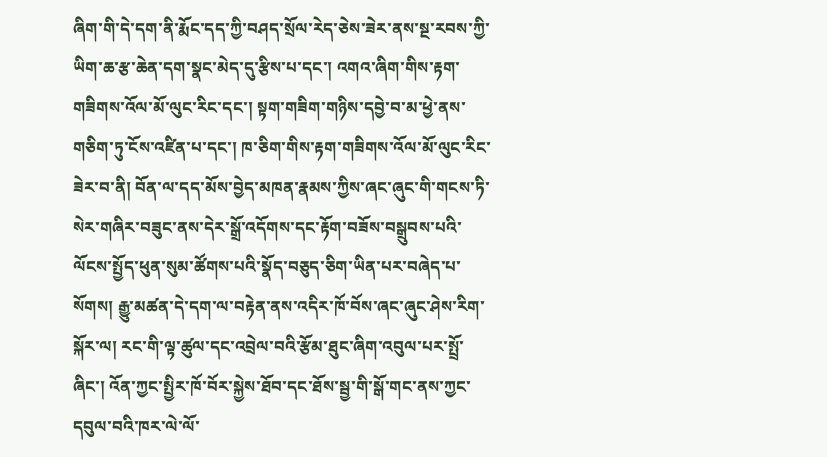ཞིག་གི་དེ་དག་ནི་རྨོང་དད་ཀྱི་བཤད་སྲོལ་རེད་ཅེས་ཟེར་ནས་སྔ་རབས་ཀྱི་ཡིག་ཆ་རྩ་ཆེན་དག་སྣང་མེད་དུ་རྩིས་པ་དང་། འགའ་ཞིག་གིས་རྟག་གཟིགས་འོལ་མོ་ལུང་རིང་དང་། སྟག་གཟིག་གཉིས་དབྱེ་བ་མ་ཕྱེ་ནས་གཅིག་ཏུ་ངོས་འཛིན་པ་དང་། ཁ་ཅིག་གིས་རྟག་གཟིགས་འོལ་མོ་ལུང་རིང་ཟེར་བ་ནི། བོན་ལ་དད་མོས་བྱེད་མཁན་རྣམས་ཀྱིས་ཞང་ཞུང་གི་གངས་ཏི་སེར་གཞིར་བཟུང་ནས་དེར་སྒྲོ་འདོགས་དང་རྟོག་བཟོས་བསྒྲུབས་པའི་ལོངས་སྤྱོད་ཕུན་སུམ་ཚོགས་པའི་སྣོད་བཅུད་ཅིག་ཡིན་པར་བཞེད་པ་སོགས། རྒྱུ་མཚན་དེ་དག་ལ་བརྟེན་ནས་འདིར་ཁོ་བོས་ཞང་ཞུང་ཤེས་རིག་སྐོར་ལ། རང་གི་ལྟ་ཚུལ་དང་འབྲེལ་བའི་རྩོམ་ཐུང་ཞིག་འབུལ་པར་སྤྲོ་ཞིང་། འོན་ཀྱང་སྤྱིར་ཁོ་བོར་སྐྱེས་ཐོབ་དང་ཐོས་སྦྱ་གི་སྒོ་གང་ནས་ཀྱང་དབུལ་བའི་ཁར་ལེ་ལོ་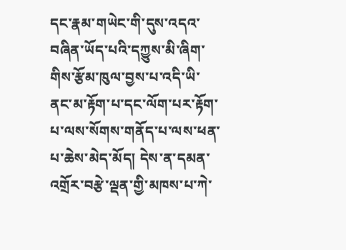དང་རྣམ་གཡེང་གི་དུས་འདའ་བཞིན་ཡོད་པའི་དཀྱུས་མི་ཞིག་གིས་རྩོམ་ཁུལ་བྱས་པ་འདི་ཡི་ནང་མ་རྟོག་པ་དང་ལོག་པར་རྟོག་པ་ལས་སོགས་གནོད་པ་ལས་ཕན་པ་ཆེས་མེད་མོད། དེས་ན་དམན་འགྲོར་བརྩེ་ལྡན་གྱི་མཁས་པ་ཀེ་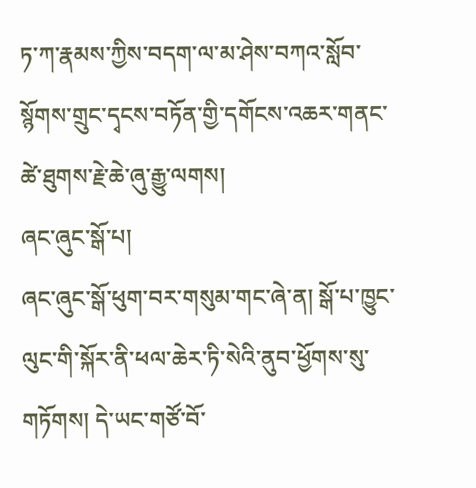ཏ་ཀ་རྣམས་ཀྱིས་བདག་ལ་མ་ཤེས་བཀའ་སློབ་སྙོགས་གྲུང་དྭངས་བཏོན་གྱི་དགོངས་འཆར་གནང་ཚེ་ཐུགས་རྗེ་ཆེ་ཞུ་རྒྱུ་ལགས།
ཞང་ཞུང་སྒོ་པ།
ཞང་ཞུང་སྒོ་ཕུག་བར་གསུམ་གང་ཞེ་ན། སྒོ་པ་ཁྱུང་ལུང་གི་སྐོར་ནི་ཕལ་ཆེར་ཏི་སེའི་ནུབ་ཕྱོགས་སུ་གཏོགས། དེ་ཡང་གཙོ་བོ་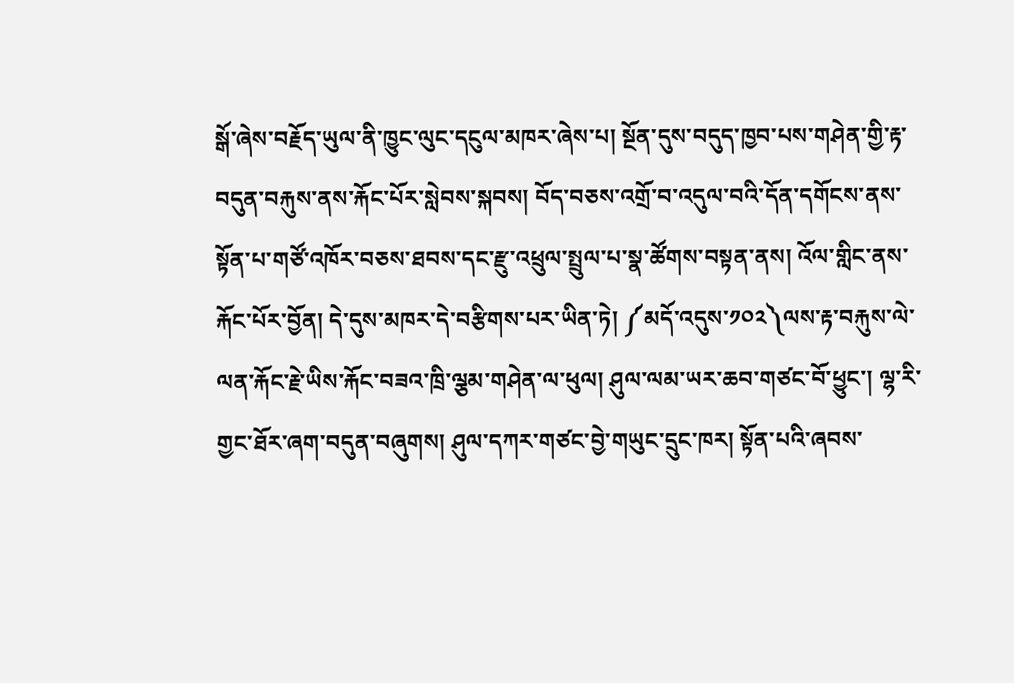སྒོ་ཞེས་བརྗོད་ཡུལ་ནི་ཁྱུང་ལུང་དངུལ་མཁར་ཞེས་པ། སྔོན་དུས་བདུད་ཁྱབ་པས་གཤེན་གྱི་རྟ་བདུན་བརྐུས་ནས་རྐོང་པོར་སླེབས་སྐབས། བོད་བཅས་འགྲོ་བ་འདུལ་བའི་དོན་དགོངས་ནས་སྟོན་པ་གཙོ་འཁོར་བཅས་ཐབས་དང་རྫུ་འཕྲུལ་སྤྲུལ་པ་སྣ་ཚོགས་བསྟན་ནས། འོལ་གླིང་ནས་རྐོང་པོར་བྱོན། དེ་དུས་མཁར་དེ་བརྩིགས་པར་ཡིན་ཏེ། ༼མདོ་འདུས་༡༠༢༽ལས་རྟ་བརྐུས་ལེ་ལན་རྐོང་རྗེ་ཡིས་རྐོང་བཟའ་ཁྲི་ལྕམ་གཤེན་ལ་ཕུལ། ཤུལ་ལམ་ཡར་ཆབ་གཙང་བོ་ཕྱུང་། ལྷ་རི་གྱང་ཐོར་ཞག་བདུན་བཞུགས། ཤུལ་དཀར་གཙང་བྱེ་གཡུང་དྲུང་ཁར། སྟོན་པའི་ཞབས་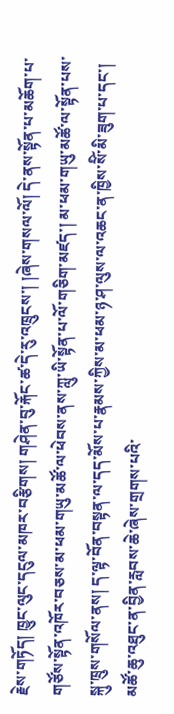རྗེས་གཏོད། ཁྱུང་ལུང་དངུལ་མཁར་བརྩིགས། གཤེན་བུ་རྐོང་ཚ་དེ་རུ་འཁྲུངས་། །ཞེས་གསལ་ལོ། དེ་ནས་སྟོན་པ་མཆོག་པ་གཙོས་སྟོན་འཁོར་བཅས་མ་ཕམ་གཡུ་མཚོ་ལ་ཕེབས་ནས་ཀླུ་ཡི་སྟོན་པ་ལོ་གཅིག་མཛད་། མ་ཕམ་གཡུ་མཚོ་ལ་སྟོན་པས་སྐུ་ཁྲུས་གསོལ་ནས། ད་ལྟ་བོན་བསྟན་ལ་དད་མོས་པ་རྣམས་ཀྱིས་མ་ཕམ་ཉ་ཤ་ལུས་ལ་འཆང་ན་ཁྱིས་སོི་མི་ཟུག་པ་དང་། མཚོ་ཆུ་འཐུང་ན་བྱིན་རླབས་ཆེ་ཞེས་གྲགས་པའི་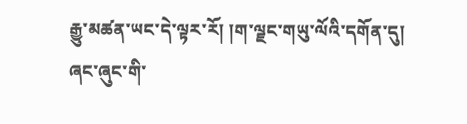རྒྱུ་མཚན་ཡང་དེ་ལྟར་རོ། །ག་ལྗང་གཡུ་ལོའི་དགོན་དུ། ཞང་ཞུང་གི་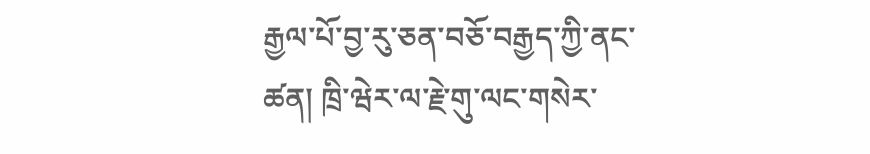རྒྱལ་པོ་བྱ་རུ་ཅན་བཅོ་བརྒྱད་ཀྱི་ནང་ཚན། ཁྲི་ཝེར་ལ་རྗེ་གུ་ལང་གསེར་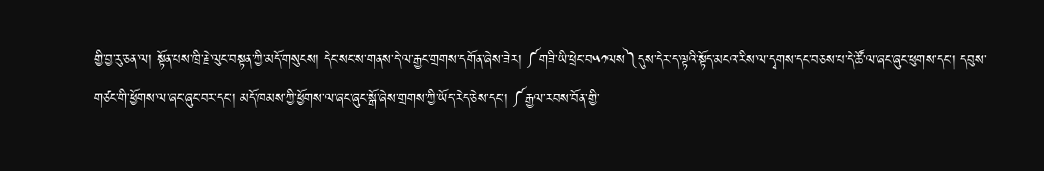གྱི་བྱ་རུ་ཅན་ལ། སྟོན་པས་ཁྲི་རྗེ་ལུང་བསྟན་ཀྱི་མདོ་གསུངས། དེང་སང་ས་གནས་དེ་ལ་རྒྱང་གྲགས་དགོན་ཞེས་ཟེར། ༼གཟི་ཡི་ཕྲེང་བ༥༡ལས༽དུས་དེར་ད་ལྟའི་སྟོད་མངའ་རིས་ལ་དྭགས་དང་བཅས་པ་དེ་ཚོ་ལ་ཞང་ཞུང་ཕུགས་དང་། དབུས་གཙང་གི་ཕྱོགས་ལ་ཞང་ཞུང་བར་དང་། མདོ་ཁམས་ཀྱི་ཕྱོགས་ལ་ཞང་ཞུང་སྒོ་ཞེས་གྲགས་ཀྱི་ཡོད་རེད་ཅེས་དང་། ༼རྒྱལ་རབས་བོན་གྱི་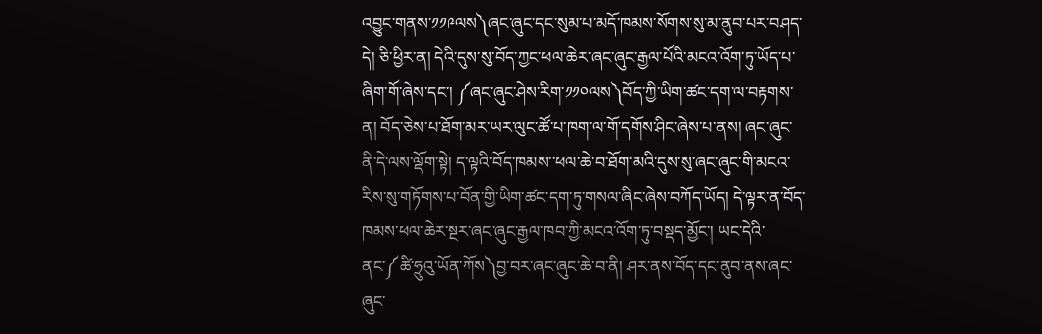འབྱུང་གནས་༡༡༩ལས༽ཞང་ཞུང་དང་སུམ་པ་མདོ་ཁམས་སོགས་སུ་མ་ནུབ་པར་བཤད་དེ། ཅི་ཕྱིར་ན། དེའི་དུས་སུ་བོད་ཀྱང་ཕལ་ཆེར་ཞང་ཞུང་རྒྱལ་པོའི་མངའ་འོག་ཏུ་ཡོད་པ་ཞིག་གོ་ཞེས་དང་། ༼ཞང་ཞུང་ཤེས་རིག་༡༡༠ལས༽བོད་ཀྱི་ཡིག་ཚང་དག་ལ་བརྟགས་ན། བོད་ཅེས་པ་ཐོག་མར་ཡར་ལུང་ཚོ་པ་ཁག་ལ་གོ་དགོས་ཤིང་ཞེས་པ་ནས། ཞང་ཞུང་ནི་དེ་ལས་ལྡོག་སྟེ། ད་ལྟའི་བོད་ཁམས་་ཕལ་ཆེ་བ་ཐོག་མའི་དུས་སུ་ཞང་ཞུང་གི་མངའ་རིས་སུ་གཏོགས་པ་བོན་གྱི་ཡིག་ཚང་དག་ཏུ་གསལ་ཞིང་ཞེས་བཀོད་ཡོད། དེ་ལྟར་ན་བོད་ཁམས་ཕལ་ཆེར་སྔར་ཞང་ཞུང་རྒྱལ་ཁབ་ཀྱི་མངའ་འོག་ཏུ་བསྡད་མྱོང་། ཡང་དེའི་ནང་༼ཚི་ཧྲུའུ་ཡོན་ཀོས༽བྱ་བར་ཞང་ཞུང་ཆེ་བ་ནི། ཤར་ནས་བོད་དང་ནུབ་ནས་ཞང་ཞུང་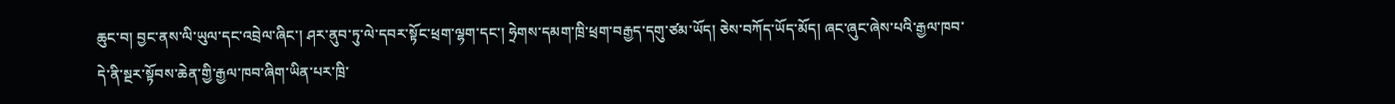ཆུང་བ། བྱང་ནས་ལི་ཡུལ་དང་འབྲེལ་ཞིང་། ཤར་ནུབ་ཏུ་ལེ་དབར་སྟོང་ཕྲག་ལྷག་དང་། ཧྲེགས་དམག་ཁྲི་ཕྲག་བརྒྱད་དགུ་ཙམ་ཡོད། ཅེས་བཀོད་ཡོད་མོད། ཞང་ཞུང་ཞེས་པའི་རྒྱལ་ཁབ་དེ་ནི་སྔར་སྟོབས་ཆེན་གྱི་རྒྱལ་ཁབ་ཞིག་ཡིན་པར་ཁྲི་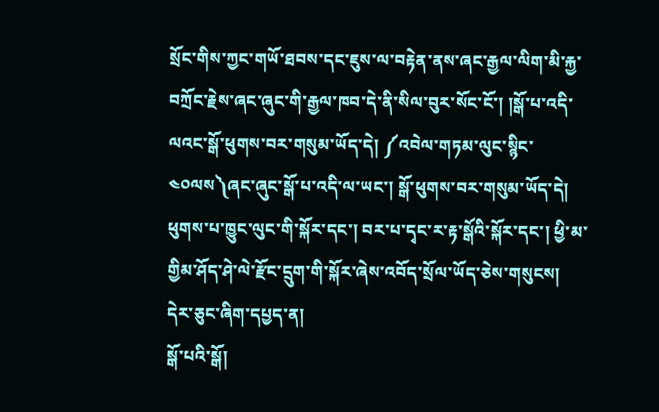སྲོང་གིས་ཀྱང་གཡོ་ཐབས་དང་ཇུས་ལ་བརྟེན་ནས་ཞང་རྒྱལ་ལིག་མི་རྐྱ་བཀྲོང་རྗེས་ཞང་ཞུང་གི་རྒྱལ་ཁབ་དེ་ནི་སིལ་བུར་སོང་ངོ་། །སྒོ་པ་འདི་ལའང་སྒོ་ཕུགས་བར་གསུམ་ཡོད་དེ། ༼འབེལ་གཏམ་ལུང་སྙིང་༤༠ལས༽ཞང་ཞུང་སྒོ་པ་འདི་ལ་ཡང་། སྒོ་ཕུགས་བར་གསུམ་ཡོད་དེ། ཕུགས་པ་ཁྱུང་ལུང་གི་སྐོར་དང་། བར་པ་དྭང་ར་རྟ་སྒོའི་སྐོར་དང་། ཕྱི་མ་གྱིམ་ཤོད་ཤེ་ལེ་རྫོང་དྲུག་གི་སྐོར་ཞེས་འབོད་སྲོལ་ཡོད་ཅེས་གསུངས། དེར་ཅུང་ཞིག་དཔྱད་ན།
སྒོ་པའི་སྒོ།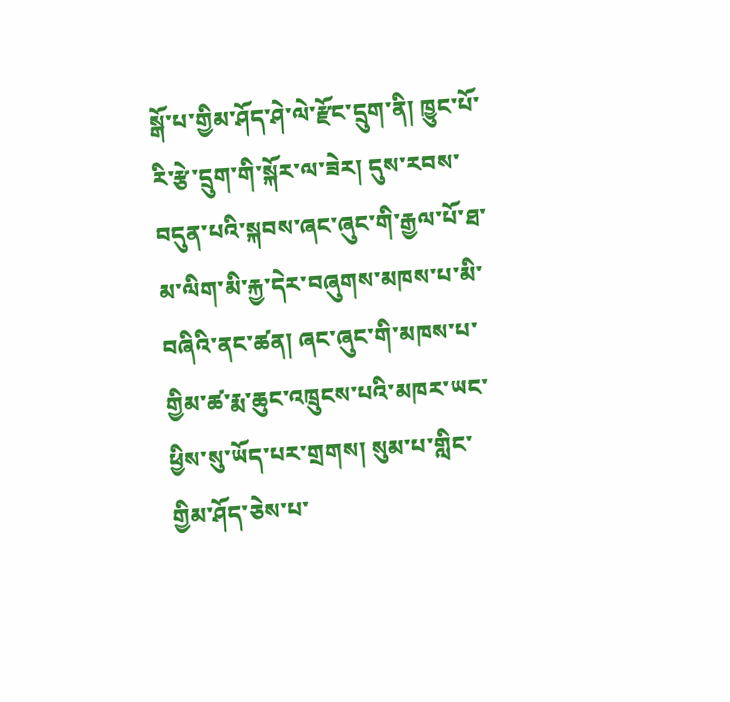སྒོ་པ་གྱིམ་ཤོད་ཤེ་ལེ་རྫོང་དྲུག་ནི། ཁྱུང་པོ་རི་རྩེ་དྲུག་གི་སྐོར་ལ་ཟེར། དུས་རབས་བདུན་པའི་སྐབས་ཞང་ཞུང་གི་རྒྱལ་པོ་ཐ་མ་ལིག་མི་རྐྱ་དེར་བཞུགས་མཁས་པ་མི་བཞིའི་ནང་ཚན། ཞང་ཞུང་གི་མཁས་པ་གྱིམ་ཚ་རྨ་ཆུང་འཁྲུངས་པའི་མཁར་ཡང་ཕྱིས་སུ་ཡོད་པར་གྲགས། སུམ་པ་གླིང་གྱིམ་ཤོད་ཅེས་པ་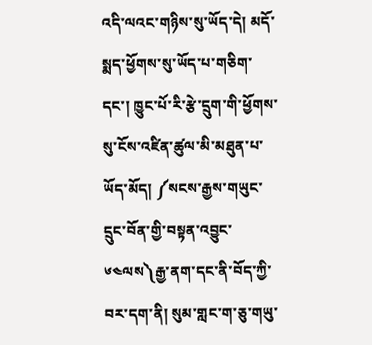འདི་ལའང་གཉིས་སུ་ཡོད་དེ། མདོ་སྨད་ཕྱོགས་སུ་ཡོད་པ་གཅིག་དང་། ཁྱུང་པོ་རི་རྩེ་དྲུག་གི་ཕྱོགས་སུ་ངོས་འཛིན་ཚུལ་མི་མཐུན་པ་ཡོད་མོད། ༼སངས་རྒྱས་གཡུང་དྲུང་བོན་གྱི་བསྟན་འབྱུང་༦༤ལས༽རྒྱ་ནག་དང་ནི་བོད་ཀྱི་བར་དག་ནི། སུམ་གླང་ག་ཅུ་གཡུ་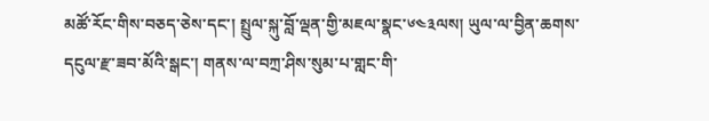མཚོ་རོང་གིས་བཅད་ཅེས་དང་། སྤྲུལ་སྐུ་བློ་ལྡན་གྱི་མཇལ་སྣང་༦༤༣ལས། ཡུལ་ལ་བྱིན་ཆགས་དངུལ་རྫ་ཟབ་མོའི་སྒང་། གནས་ལ་བཀྲ་ཤིས་སུམ་པ་གླང་གི་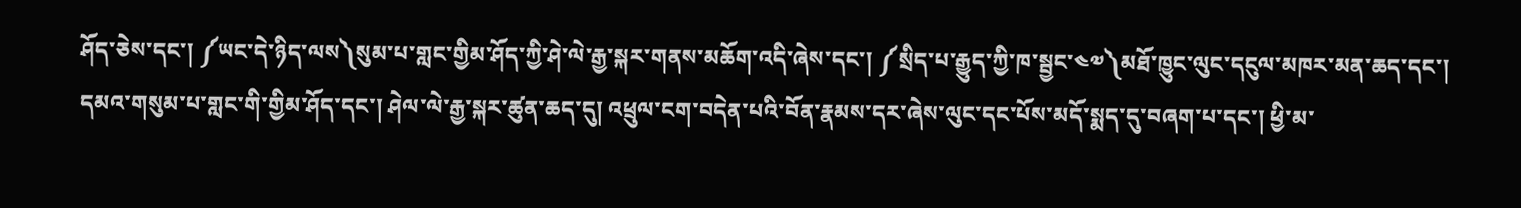ཤོད་ཅེས་དང་། ༼ཡང་དེ་ཉིད་ལས༽སུམ་པ་གླང་གྱིམ་ཤོད་ཀྱི་ཤེ་ལེ་རྒྱ་སྐར་གནས་མཆོག་འདི་ཞེས་དང་། ༼སྲིད་པ་རྒྱུད་ཀྱི་ཁ་སྦྱང་༤༧༽མཐོ་ཁྱུང་ལུང་དངུལ་མཁར་མན་ཆད་དང་། དམའ་གསུམ་པ་གླང་གི་གྱིམ་ཤོད་དང་། ཤེལ་ལེ་རྒྱ་སྐར་ཚུན་ཆད་དུ། འཕྲུལ་ངག་བདེན་པའི་བོན་རྣམས་དར་ཞེས་ལུང་དང་པོས་མདོ་སྨད་དུ་བཞག་པ་དང་། ཕྱི་མ་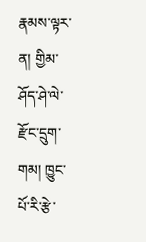རྣམས་ལྟར་ན། གྱིམ་ཤོད་ཤེ་ལེ་རྫོང་དྲུག་གམ། ཁྱུང་པོ་རི་རྩེ་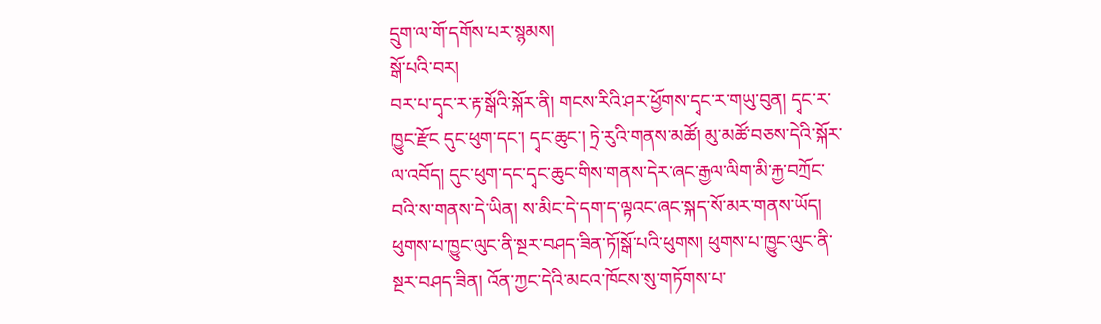དྲུག་ལ་གོ་དགོས་པར་སྙམས།
སྒོ་པའི་བར།
བར་པ་དྭང་ར་རྟ་སྒོའི་སྐོར་ནི། གངས་རིའི་ཤར་ཕྱོགས་དྭང་ར་གཡུ་བུན། དྭང་ར་ཁྱུང་རྫོང དུང་ཕུག་དང་། དྭང་ཆུང་། ཏྲེ་རུའི་གནས་མཚོ། མུ་མཚོ་བཅས་དེའི་སྐོར་ལ་འབོད། དུང་ཕུག་དང་དྭང་ཆུང་གིས་གནས་དེར་ཞང་རྒྱལ་ལིག་མི་རྐྱ་བཀྲོང་བའི་ས་གནས་དེ་ཡིན། ས་མིང་དེ་དག་ད་ལྟའང་ཞང་སྐད་སོ་མར་གནས་ཡོད། ཕུགས་པ་ཁྱུང་ལུང་ནི་སྔར་བཤད་ཟིན་ཏོ།སྒོ་པའི་ཕུགས། ཕུགས་པ་ཁྱུང་ལུང་ནི་སྔར་བཤད་ཟིན། འོན་ཀྱང་དེའི་མངའ་ཁོངས་སུ་གཏོགས་པ་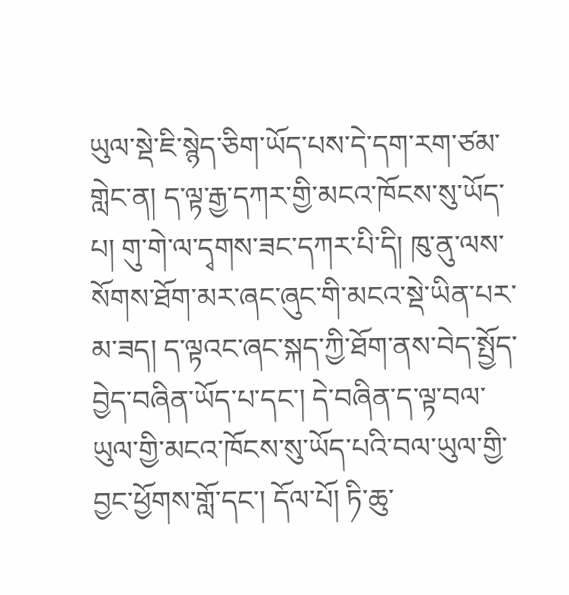ཡུལ་སྡེ་ཇི་སྙེད་ཅིག་ཡོད་པས་དེ་དག་རག་ཙམ་གླེང་ན། ད་ལྟ་རྒྱ་དཀར་གྱི་མངའ་ཁོངས་སུ་ཡོད་པ། གུ་གེ་ལ་དྭགས་ཟང་དཀར་པི་དི། ཁུ་ནུ་ལས་སོགས་ཐོག་མར་ཞང་ཞུང་གི་མངའ་སྡེ་ཡིན་པར་མ་ཟད། ད་ལྟའང་ཞང་སྐད་ཀྱི་ཐོག་ནས་བེད་སྤྱོད་བྱེད་བཞིན་ཡོད་པ་དང་། དེ་བཞིན་ད་ལྟ་བལ་ཡུལ་གྱི་མངའ་ཁོངས་སུ་ཡོད་པའི་བལ་ཡུལ་གྱི་བྱང་ཕྱོགས་གློ་དང་། དོལ་པོ། ཏི་ཆུ་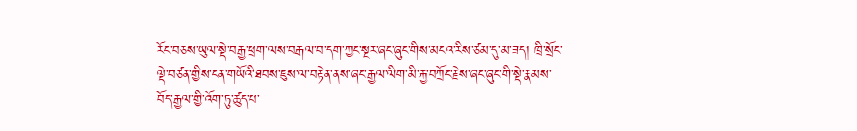རོང་བཅས་ཡུལ་སྡེ་བརྒྱ་ཕྲག་ལས་བརྒལ་བ་དག་ཀྱང་སྔར་ཞང་ཞུང་གིས་མངའ་རིས་ཙམ་དུ་མ་ཟད། ཁྲི་སྲོང་ལྡེ་བཙན་གྱིས་ངན་གཡོའི་ཐབས་ཇུས་ལ་བརྟེན་ནས་ཞང་རྒྱལ་ལིག་མི་རྐྱ་བཀྲོང་རྗེས་ཞང་ཞུང་གི་སྡེ་རྣམས་བོད་རྒྱལ་གྱི་འོག་ཏུ་ཚུད་པ་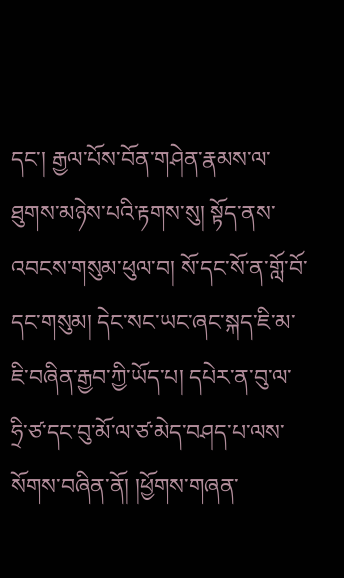དང་། རྒྱལ་པོས་བོན་གཤེན་རྣམས་ལ་ཐུགས་མཉེས་པའི་རྟགས་སུ། སྟོད་ནས་འབངས་གསུམ་ཕུལ་བ། སོ་དང་སོ་ན་གློ་བོ་དང་གསུམ། དེང་སང་ཡང་ཞང་སྐད་ཇི་མ་ཇི་བཞིན་རྒྱབ་ཀྱི་ཡོད་པ། དཔེར་ན་བུ་ལ་ཧྲི་ཙ་དང་བུ་མོ་ལ་ཙ་མེད་བཤད་པ་ལས་སོགས་བཞིན་ནོ། །ཕྱོགས་གཞན་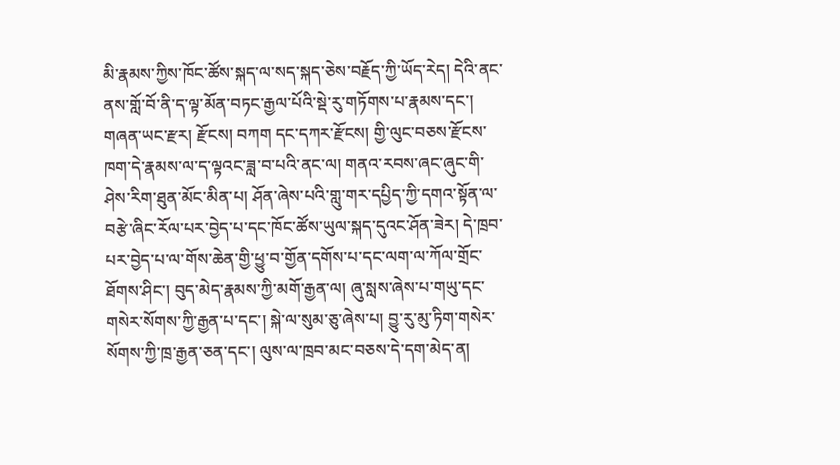མི་རྣམས་ཀྱིས་ཁོང་ཚོས་སྐད་ལ་སད་སྐད་ཅེས་བརྗོད་ཀྱི་ཡོད་རེད། དེའི་ནང་ནས་གློ་བོ་ནི་ད་ལྟ་མོན་བཏང་རྒྱལ་པོའི་སྡེ་རུ་གཏོགས་པ་རྣམས་དང་། གཞན་ཡང་རྫར། རྫོངས། བཀག དང་དཀར་རྫོངས། གྱི་ལུང་བཅས་རྫོངས་ཁག་དེ་རྣམས་ལ་ད་ལྟའང་ཟླ་བ་པའི་ནང་ལ། གནའ་རབས་ཞང་ཞུང་གི་ཤེས་རིག་ཐུན་མོང་མིན་པ། ཤོན་ཞེས་པའི་གླུ་གར་དཔྱིད་ཀྱི་དགའ་སྟོན་ལ་བརྩེ་ཞིང་རོལ་པར་བྱེད་པ་དང་ཁོང་ཚོས་ཡུལ་སྐད་དུའང་ཤོན་ཟེར། དེ་ཁྲབ་པར་བྱེད་པ་ལ་གོས་ཆེན་གྱི་ཕྱུ་བ་གྱོན་དགོས་པ་དང་ལག་ལ་ཀོལ་གྲོང་ཐོགས་ཤིང་། བུད་མེད་རྣམས་ཀྱི་མགོ་རྒྱན་ལ། ཞུ་སླས་ཞེས་པ་གཡུ་དང་གསེར་སོགས་ཀྱི་རྒྱན་པ་དང་། སྐེ་ལ་སུམ་ཅུ་ཞེས་པ། བྱུ་རུ་མུ་ཏིག་གསེར་སོགས་ཀྱི་ཁྲ་རྒྱན་ཅན་དང་། ལུས་ལ་ཁྲབ་མང་བཅས་དེ་དག་མེད་ན།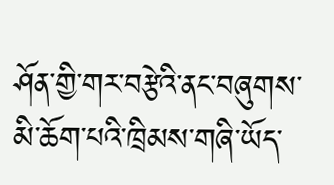ཤོན་གྱི་གར་བརྩེའི་ནང་བཞུགས་མི་ཆོག་པའི་ཁྲིམས་གཞི་ཡོད་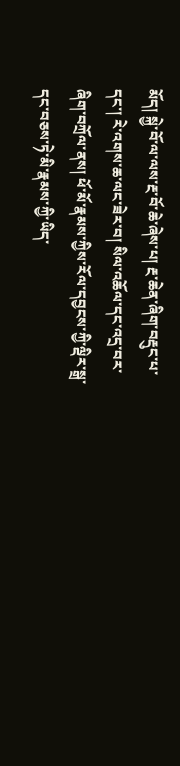མོད། སྐྱེ་བོ་ལ་ལས་རྔ་བོ་ཆེ་ཞེས་པ། རྔ་ཆེན་ཞིག་བརྡུང་པ་དང་། རེ་འགས་ཆ་ལང་ཟེར་བ། སིལ་འཆོལ་དང་འདྲ་བར་ཞིག་བཀྲོལ་ནས། ཕོ་མོ་རྣམས་ཀྱིས་རོལ་དབྱངས་ཀྱི་ལྡིར་སྒྲ་དང་བཅས་ཏེ་མི་རྣམས་ཀྱི་ཡིད་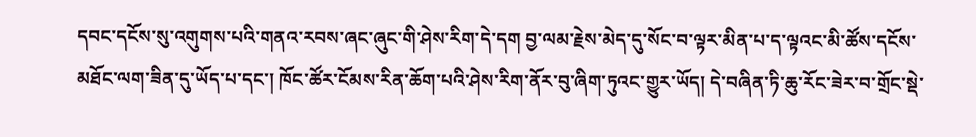དབང་དངོས་སུ་འགུགས་པའི་གནའ་རབས་ཞང་ཞུང་གི་ཤེས་རིག་དེ་དག བྱ་ལམ་རྗེས་མེད་དུ་སོང་བ་ལྟར་མིན་པ་ད་ལྟའང་མི་ཚོས་དངོས་མཐོང་ལག་ཟིན་དུ་ཡོད་པ་དང་། ཁོང་ཚོར་ངོམས་རིན་ཆོག་པའི་ཤེས་རིག་ནོར་བུ་ཞིག་ཏུའང་གྱུར་ཡོད། དེ་བཞིན་ཏི་ཆུ་རོང་ཟེར་བ་གྲོང་སྡེ་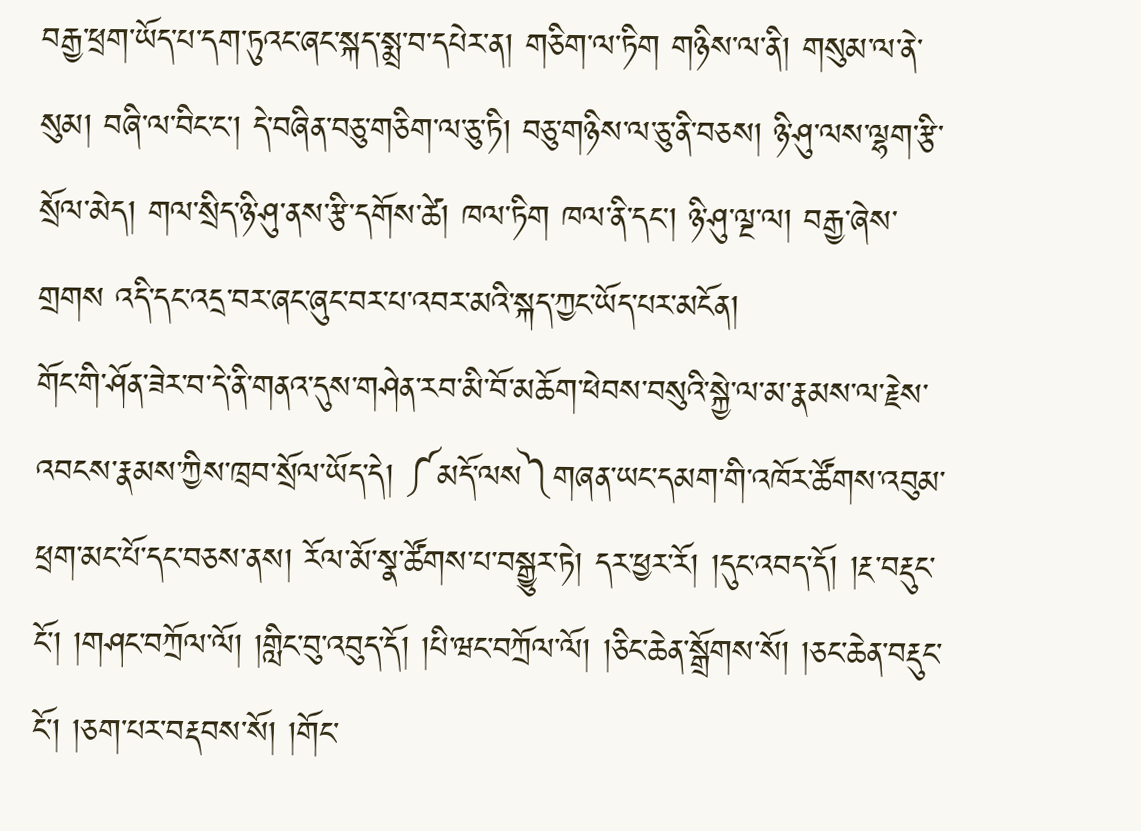བརྒྱ་ཕྲག་ཡོད་པ་དག་ཏུའང་ཞང་སྐད་སྨྲ་བ་དཔེར་ན། གཅིག་ལ་ཏིག གཉིས་ལ་ནི། གསུམ་ལ་ནེ་སུམ། བཞི་ལ་བིང་ང་། དེ་བཞིན་བཅུ་གཅིག་ལ་ཅུ་ཏི། བཅུ་གཉིས་ལ་ཅུ་ནི་བཅས། ཉི་ཤུ་ལས་ལྷག་རྩི་སྲོལ་མེད། གལ་སྲིད་ཉི་ཤུ་ནས་རྩི་དགོས་ཚེ། ཁལ་ཏིག ཁལ་ནི་དང་། ཉི་ཤུ་ལྔ་ལ། བརྒྱ་ཞེས་གྲགས འདི་དང་འདྲ་བར་ཞང་ཞུང་བར་པ་འབར་མའི་སྐད་ཀྱང་ཡོད་པར་མངོན།
གོང་གི་ཤོན་ཟེར་བ་དེ་ནི་གནའ་དུས་གཤེན་རབ་མི་བོ་མཆོག་ཕེབས་བསུའི་སྐྱེ་ལ་མ་རྣམས་ལ་རྗེས་འབངས་རྣམས་ཀྱིས་ཁྲབ་སྲོལ་ཡོད་དེ། ༼མདོ་ལས༽གཞན་ཡང་དམག་གི་འཁོར་ཚོགས་འབུམ་ཕྲག་མང་པོ་དང་བཅས་ནས། རོལ་མོ་སྣ་ཚོགས་པ་བསྒྱུར་ཏེ། དར་ཕྱར་རོ། །དུང་འབད་དོ། །རྔ་བརྡུང་ངོ་། །གཤང་བཀྲོལ་ལོ། །གླིང་བུ་འབུད་དོ། །པི་ཝང་བཀྲོལ་ལོ། །ཅིང་ཆེན་སྒྲོགས་སོ། །ཅང་ཆེན་བརྡུང་ངོ་། །ཅག་པར་བརྡབས་སོ། །གོང་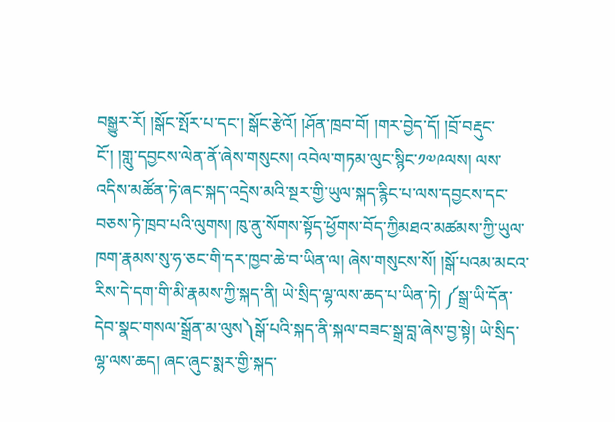བསྒྱུར་རོ། །སྒོང་སྤོར་པ་དང་། སྒོང་རྩེའོ། །ཤོན་ཁྲབ་བོ། །གར་བྱེད་དོ། །བྲོ་བརྡུང་ངོ་། །གླུ་དབྱངས་ལེན་ནོ་ཞེས་གསུངས། འབེལ་གཏམ་ལུང་སྙིང་༡༧༩ལས། ལས་འདིས་མཚོན་ཏེ་ཞང་སྐད་འདྲེས་མའི་སྔར་གྱི་ཡུལ་སྐད་རྙིང་པ་ལས་དབྱངས་དང་བཅས་ཏེ་ཁྲབ་པའི་ལུགས། ཁུ་ནུ་སོགས་སྟོད་ཕྱོགས་བོད་ཀྱིམཐའ་མཚམས་ཀྱི་ཡུལ་ཁག་རྣམས་སུ་ཧ་ཅང་གི་དར་ཁྱབ་ཆེ་བ་ཡིན་ལ། ཞེས་གསུངས་སོ། །སྒོ་པའམ་མངའ་རིས་དེ་དག་གི་མི་རྣམས་ཀྱི་སྐད་ནི། ཡེ་སྲིད་ལྷ་ལས་ཆད་པ་ཡིན་ཏེ། ༼སྒྲ་ཡི་དོན་དེབ་སྣང་གསལ་སྒྲོན་མ་ལུས༽སྒོ་པའི་སྐད་ནི་སྐལ་བཟང་སྒྲ་བླ་ཞེས་བྱ་སྟེ། ཡེ་སྲིད་ལྷ་ལས་ཆད། ཞང་ཞུང་སྨར་གྱི་སྐད་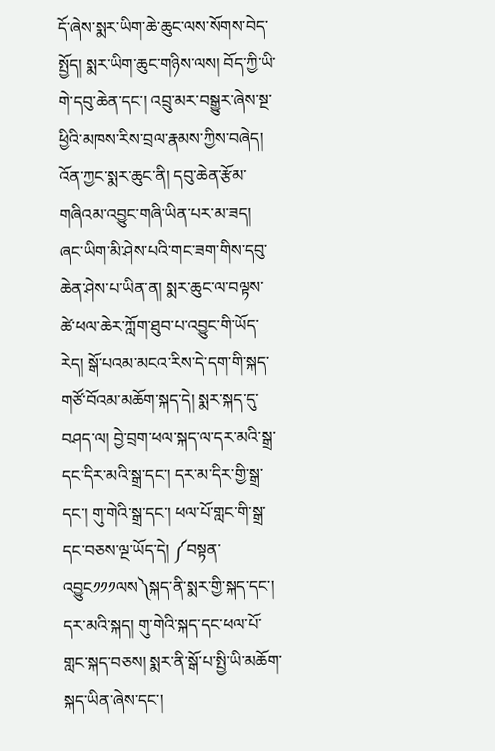དོ་ཞེས་སྨར་ཡིག་ཆེ་ཆུང་ལས་སོགས་བེད་སྤྱོད། སྨར་ཡིག་ཆུང་གཉིས་ལས། བོད་ཀྱི་ཡི་གེ་དབུ་ཆེན་དང་། འབྲུ་མར་བསྒྱུར་ཞེས་སྔ་ཕྱིའི་མཁས་རིས་བྲལ་རྣམས་ཀྱིས་བཞེད། འོན་ཀྱང་སྨར་ཆུང་ནི། དབུ་ཆེན་རྩོམ་གཞིའམ་འབྱུང་གཞི་ཡིན་པར་མ་ཟད། ཞང་ཡིག་མི་ཤེས་པའི་གང་ཟག་གིས་དབུ་ཆེན་ཤེས་པ་ཡིན་ན། སྨར་ཆུང་ལ་བལྟས་ཚེ་ཕལ་ཆེར་ཀློག་ཐུབ་པ་འབྱུང་གི་ཡོད་རེད། སྒོ་པའམ་མངའ་རིས་དེ་དག་གི་སྐད་གཙོ་བོའམ་མཆོག་སྐད་དེ། སྨར་སྐད་དུ་བཤད་ལ། བྱེ་བྲག་ཕལ་སྐད་ལ་དར་མའི་སྒྲ་དང་དིར་མའི་སྒྲ་དང་། དར་མ་དིར་གྱི་སྒྲ་དང་། གུ་གེའི་སྒྲ་དང་། ཕལ་པོ་གླང་གི་སྒྲ་དང་བཅས་ལྔ་ཡོད་དེ། ༼བསྟན་འབྱུང༡༡༡ལས༽སྐད་ནི་སྨར་གྱི་སྐད་དང་། དར་མའི་སྐད། གུ་གེའི་སྐད་དང་ཕལ་པོ་གླང་སྐད་བཅས། སྨར་ནི་སྒོ་པ་སྤྱི་ཡི་མཆོག་སྐད་ཡིན་ཞེས་དང་།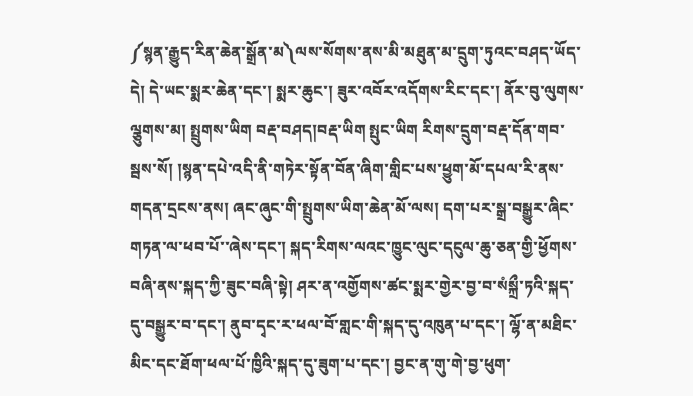༼སྙན་རྒྱུད་རིན་ཆེན་སྒྲོན་མ༽ལས་སོགས་ནས་མི་མཐུན་མ་དྲུག་ཏུའང་བཤད་ཡོད་དེ། དེ་ཡང་སྨར་ཆེན་དང་། སྨར་ཆུང་། ཟུར་འབོར་འདོགས་རིང་དང་། ནོར་བུ་ལུགས་ལྕུགས་མ། སྤྲུགས་ཡིག བརྡ་བཤད།བརྡ་ཡིག སྤུང་ཡིག རིགས་དྲུག་བརྡ་དོན་གབ་སྦས་སོ། །སྙན་དཔེ་འདི་ནི་གཏེར་སྟོན་བོན་ཞིག་གླིང་པས་ཕྱུག་མོ་དཔལ་རི་ནས་གདན་དྲངས་ནས། ཞང་ཞུང་གི་སྤྲུགས་ཡིག་ཆེན་མོ་ལས། དག་པར་སྒྲ་བསྒྱུར་ཞིང་གཏན་ལ་ཕབ་པོ་་ཞེས་དང་། སྐད་རིགས་ལའང་ཁྱུང་ལུང་དངུལ་ཆུ་ཅན་གྱི་ཕྱོགས་བཞི་ནས་སྐད་ཀྱི་ཟུང་བཞི་སྟེ། ཤར་ན་འགྱོགས་ཚང་སྨར་གྱེར་བྱ་བ་སཾསྐྲྀ་ཏའི་སྐད་དུ་བསྒྱུར་བ་དང་། ནུབ་དྭང་ར་ཕལ་བོ་གླང་གི་སྐད་དུ་འཁུན་པ་དང་། ལྷོ་ན་མཐིང་མིང་དང་ཐོག་ཕལ་པོ་ཁྱིའི་སྐད་དུ་ཟུག་པ་དང་། བྱང་ན་གུ་གེ་བྱ་ཕུག་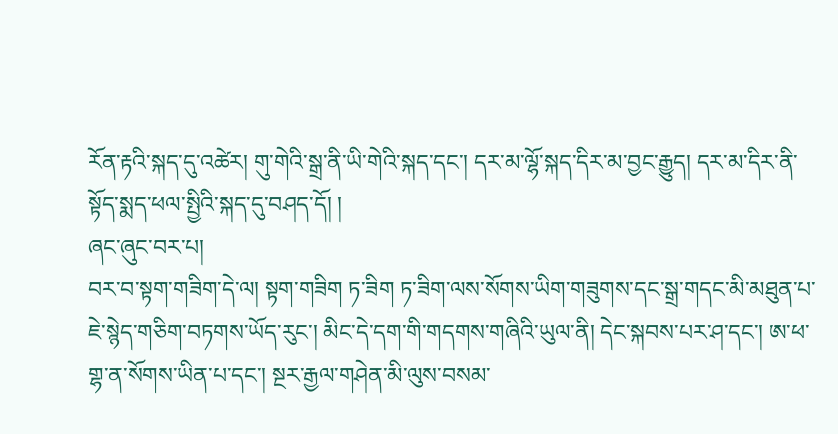རོན་རྟའི་སྐད་དུ་འཚེར། གུ་གེའི་སྒྲ་ནི་ཡི་གེའི་སྐད་དང་། དར་མ་ལྷོ་སྐད་དིར་མ་བྱང་རྒྱུད། དར་མ་དིར་ནི་སྟོད་སྨད་ཕལ་སྤྱིའི་སྐད་དུ་བཤད་དོ། །
ཞང་ཞུང་བར་པ།
བར་བ་སྟག་གཟིག་དེ་ལ། སྟག་གཟིག ཏ་ཟིག ཏ་ཟིག་ལས་སོགས་ཡིག་གཟུགས་དང་སྒྲ་གདང་མི་མཐུན་པ་ཇེ་སྙེད་གཅིག་བཏགས་ཡོད་རུང་། མིང་དེ་དག་གི་གདགས་གཞིའི་ཡུལ་ནི། དེང་སྐབས་པར་ཤ་དང་། ཨ་ཕ་གྷ་ན་སོགས་ཡིན་པ་དང་། སྔར་རྒྱལ་གཤེན་མི་ལུས་བསམ་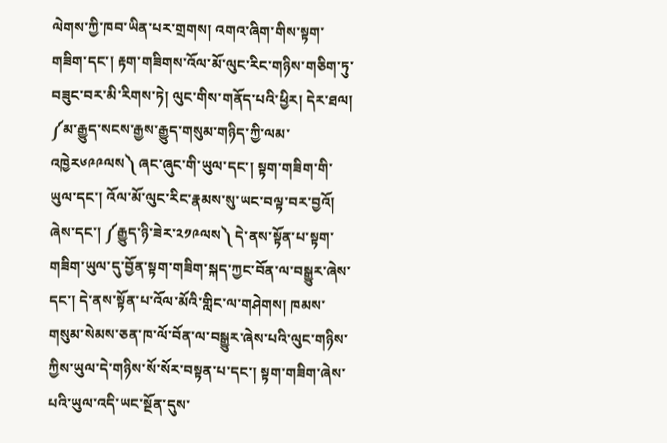ལེགས་ཀྱི་ཁབ་ཡིན་པར་གྲགས། འགའ་ཞིག་གིས་སྟག་གཟིག་དང་། རྟག་གཟིགས་འོལ་མོ་ལུང་རིང་གཉིས་གཅིག་ཏུ་བཟུང་བར་མི་རིགས་ཏེ། ལུང་གིས་གནོད་པའི་ཕྱིར། དེར་ཐལ། ༼མ་རྒྱུད་སངས་རྒྱས་རྒྱུད་གསུམ་གཉིད་ཀྱི་ལམ་འཁྱེར༦༩༩ལས༽ ཞང་ཞུང་གི་ཡུལ་དང་། སྟག་གཟིག་གི་ཡུལ་དང་། འོལ་མོ་ལུང་རིང་རྣམས་སུ་ཡང་བལྟ་བར་བྱའོ། ཞེས་དང་། ༼རྒྱུད་ཉི་ཟེར་༢༡༩ལས༽ དེ་ནས་སྟོན་པ་སྟག་གཟིག་ཡུལ་དུ་བྱོན་སྟག་གཟིག་སྐད་ཀྱང་བོན་ལ་བསྒྱུར་ཞེས་དང་། དེ་ནས་སྟོན་པ་འོལ་མོའི་གླིང་ལ་གཤེགས། ཁམས་གསུམ་སེམས་ཅན་ཁ་ལོ་བོན་ལ་བསྒྱུར་ཞེས་པའི་ལུང་གཉིས་ཀྱིས་ཡུལ་དེ་གཉིས་སོ་སོར་བསྟན་པ་དང་། སྟག་གཟིག་ཞེས་པའི་ཡུལ་འདི་ཡང་སྔོན་དུས་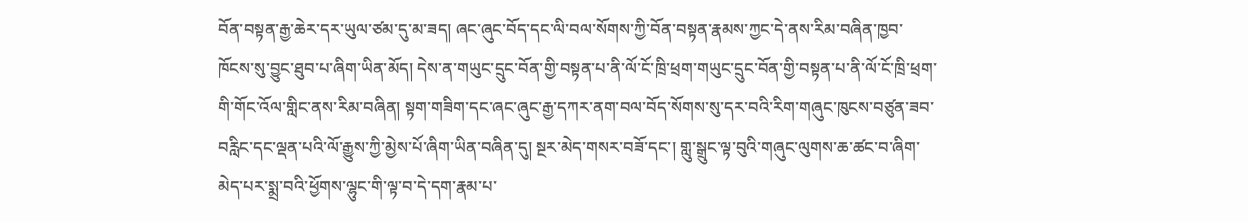བོན་བསྟན་རྒྱ་ཆེར་དར་ཡུལ་ཙམ་དུ་མ་ཟད། ཞང་ཞུང་བོད་དང་ལི་བལ་སོགས་ཀྱི་བོན་བསྟན་རྣམས་ཀྱང་དེ་ནས་རིམ་བཞིན་ཁྱབ་ཁོངས་སུ་བྱུང་ཐུབ་པ་ཞིག་ཡིན་མོད། དེས་ན་གཡུང་དྲུང་བོན་གྱི་བསྟན་པ་ནི་ལོ་ངོ་ཁྲི་ཕྲག་གཡུང་དྲུང་བོན་གྱི་བསྟན་པ་ནི་ལོ་ངོ་ཁྲི་ཕྲག་གི་གོང་འོལ་གླིང་ནས་རིམ་བཞིན། སྟག་གཟིག་དང་ཞང་ཞུང་རྒྱ་དཀར་ནག་བལ་བོད་སོགས་སུ་དར་བའི་རིག་གཞུང་ཁུངས་བཙུན་ཟབ་བརླིང་དང་ལྡན་པའི་ལོ་རྒྱུས་ཀྱི་མྱེས་པོ་ཞིག་ཡིན་བཞིན་དུ། སྔར་མེད་གསར་བཟོ་དང་། གླུ་སྒྲུང་ལྟ་བུའི་གཞུང་ལུགས་ཆ་ཚང་བ་ཞིག་མེད་པར་སྨྲ་བའི་ཕྱོགས་ལྷུང་གི་ལྟ་བ་དེ་དག་རྣམ་པ་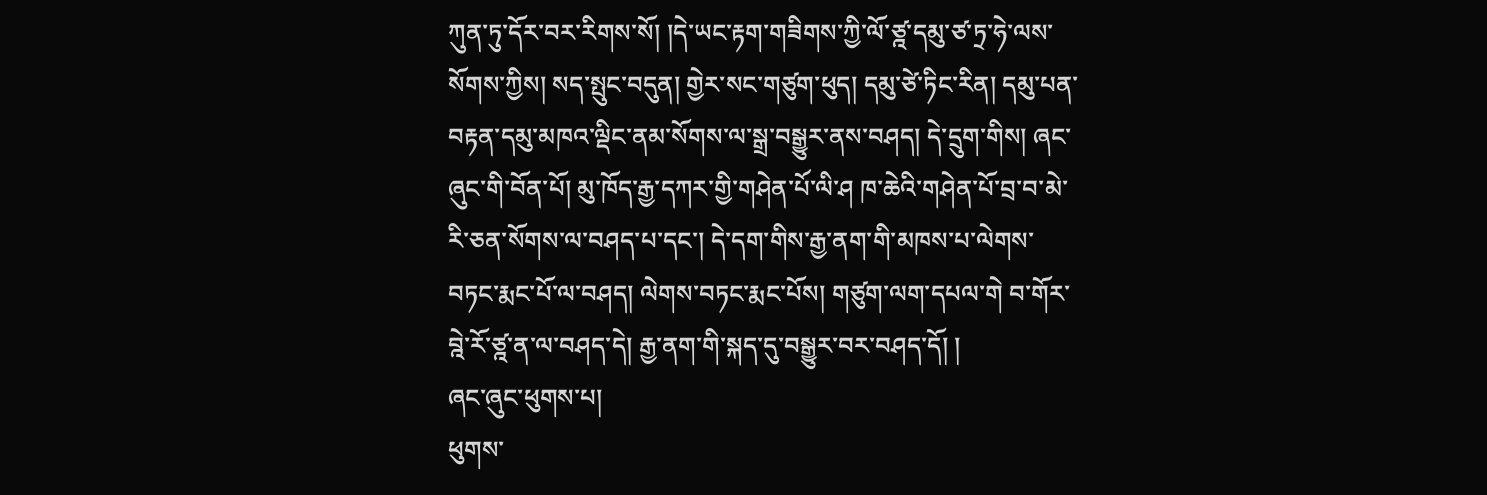ཀུན་ཏུ་དོར་བར་རིགས་སོ། །དེ་ཡང་རྟག་གཟིགས་ཀྱི་ལོ་ཙྰ་དམུ་ཙ་ཏྲ་ཧེ་ལས་སོགས་ཀྱིས། སད་སྤུང་བདུན། གྱེར་སང་གཙུག་ཕུད། དམུ་ཙེ་ཏིང་རིན། དམུ་པན་བརྟན་དམུ་མཁའ་ལྡིང་ནམ་སོགས་ལ་སྒྲ་བསྒྱུར་ནས་བཤད། དེ་དྲུག་གིས། ཞང་ཞུང་གི་བོན་པོ། མུ་ཁོད་རྒྱ་དཀར་གྱི་གཤེན་པོ་ལི་ཤ ཁ་ཆེའི་གཤེན་པོ་བྲ་བ་མེ་རི་ཅན་སོགས་ལ་བཤད་པ་དང་། དེ་དག་གིས་རྒྱ་ནག་གི་མཁས་པ་ལེགས་བཏང་རྨང་པོ་ལ་བཤད། ལེགས་བཏང་རྨང་པོས། གཙུག་ལག་དཔལ་གེ བ་གོར་བྰེ་རོ་ཙྰ་ན་ལ་བཤད་དེ། རྒྱ་ནག་གི་སྐད་དུ་བསྒྱུར་བར་བཤད་དོ། །
ཞང་ཞུང་ཕུགས་པ།
ཕུགས་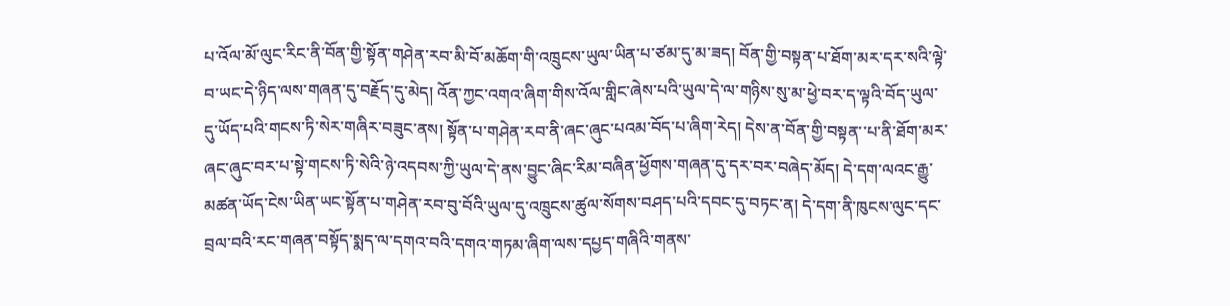པ་འོལ་མོ་ལུང་རིང་ནི་བོན་གྱི་སྟོན་གཤེན་རབ་མི་བོ་མཆོག་གི་འཁྲུངས་ཡུལ་ཡིན་པ་ཙམ་དུ་མ་ཟད། བོན་གྱི་བསྟན་པ་ཐོག་མར་དར་སའི་ལྟེ་བ་ཡང་དེ་ཉིད་ལས་གཞན་དུ་བརྗོད་དུ་མེད། འོན་ཀྱང་འགའ་ཞིག་གིས་འོལ་གླིང་ཞེས་པའི་ཡུལ་དེ་ལ་གཉིས་སུ་མ་ཕྱེ་བར་ད་ལྟའི་བོད་ཡུལ་དུ་ཡོད་པའི་གངས་ཏི་སེར་གཞིར་བཟུང་ནས། སྟོན་པ་གཤེན་རབ་ནི་ཞང་ཞུང་པའམ་བོད་པ་ཞིག་རེད། དེས་ན་བོན་གྱི་བསྟན་་པ་ནི་ཐོག་མར་ཞང་ཞུང་བར་པ་སྟེ་གངས་ཏི་སེའི་ཉེ་འདབས་ཀྱི་ཡུལ་དེ་ནས་བྱུང་ཞིང་རིམ་བཞིན་ཕྱོགས་གཞན་དུ་དར་བར་བཞེད་མོད། དེ་དག་ལའང་རྒྱུ་མཚན་ཡོད་ངེས་ཡིན་ཡང་སྟོན་པ་གཤེན་རབ་བུ་བོའི་ཡུལ་དུ་འཁྲུངས་ཚུལ་སོགས་བཤད་པའི་དབང་དུ་བཏང་ན། དེ་དག་ནི་ཁུངས་ལུང་དང་བྲལ་བའི་རང་གཞན་བསྟོད་སྨད་ལ་དགའ་བའི་དགའ་གཏམ་ཞིག་ལས་དཔྱད་གཞིའི་གནས་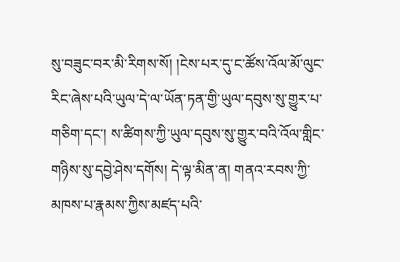སུ་བཟུང་བར་མི་རིགས་སོ། །ངེས་པར་དུ་ང་ཚོས་འོལ་མོ་ལུང་རིང་ཞེས་པའི་ཡུལ་དེ་ལ་ཡོན་ཏན་གྱི་ཡུལ་དབུས་སུ་གྱུར་པ་གཅིག་དང་། ས་ཚིགས་ཀྱི་ཡུལ་དབུས་སུ་གྱུར་བའི་འོལ་གླིང་གཉིས་སུ་དབྱེ་ཤེས་དགོས། དེ་ལྟ་མིན་ན། གནའ་རབས་ཀྱི་མཁས་པ་རྣམས་ཀྱིས་མཛད་པའི་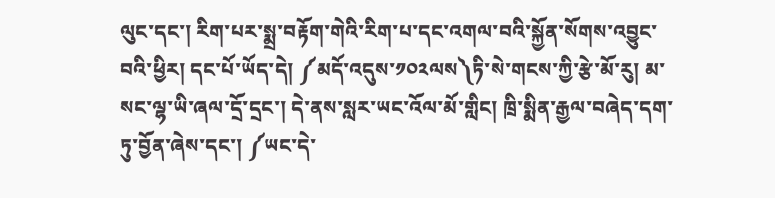ལུང་དང་། རིག་པར་སྨྲ་བརྟོག་གེའི་རིག་པ་དང་འགལ་བའི་སྐྱོན་སོགས་འབྱུང་བའི་ཕྱིར། དང་པོ་ཡོད་དེ། ༼མདོ་འདུས་༡༠༢ལས༽ཏི་སེ་གངས་ཀྱི་རྩེ་མོ་རུ། མ་སང་ལྷ་ཡི་ཞལ་དྲོ་དྲང་། དེ་ནས་སླར་ཡང་འོལ་མོ་གླིང། ཁྲི་སྨིན་རྒྱལ་བཞེད་དག་ཏུ་བྱོན་ཞེས་དང་། ༼ཡང་དེ་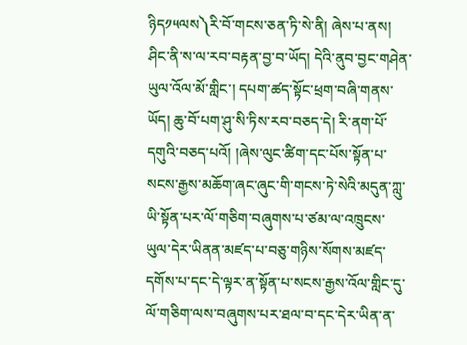ཉིད༡༥ལས༽རི་བོ་གངས་ཅན་ཏི་སེ་ནི། ཞེས་པ་ནས། ཤིང་ནི་ས་ལ་རབ་བརྟན་བྱ་བ་ཡོད། དེའི་ནུབ་བྱང་གཤེན་ཡུལ་འོལ་མོ་གླིང་། དཔག་ཚད་སྟོང་ཕྲག་བཞི་གནས་ཡོད། ཆུ་བོ་པག་ཤུ་སི་ཏིས་རབ་བཅད་དེ། རི་ནག་པོ་དགུའི་བཅད་པའོ། །ཞེས་ལུང་ཚིག་དང་པོས་སྟོན་པ་སངས་རྒྱས་མཆོག་ཞང་ཞུང་གི་གངས་ཏེ་སེའི་མདུན་ཀླུ་ཡི་སྟོན་པར་ལོ་གཅིག་བཞུགས་པ་ཙམ་ལ་འཁྲུངས་ཡུལ་དེར་ཡིནན་མཛད་པ་བཅུ་གཉིས་སོགས་མཛད་དགོས་པ་དང་དེ་ལྟར་ན་སྟོན་པ་སངས་རྒྱས་འོལ་གླིང་དུ་ལོ་གཅིག་ལས་བཞུགས་པར་ཐལ་བ་དང་དེར་ཡིན་ན་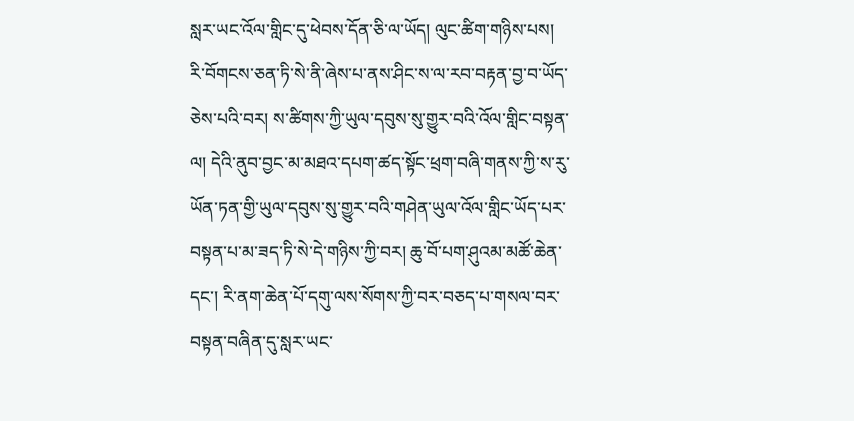སླར་ཡང་འོལ་གླིང་དུ་ཕེབས་དོན་ཅི་ལ་ཡོད། ལུང་ཚིག་གཉིས་པས། རི་བོགངས་ཅན་ཏི་སེ་ནི་ཞེས་པ་ནས་ཤིང་ས་ལ་རབ་བརྟན་བྱ་བ་ཡོད་ཅེས་པའི་བར། ས་ཚིགས་ཀྱི་ཡུལ་དབུས་སུ་གྱུར་བའི་འོལ་གླིང་བསྟན་ལ། དེའི་ནུབ་བྱང་མ་མཐའ་དཔག་ཚད་སྟོང་ཕྲག་བཞི་གནས་ཀྱི་ས་རུ་ཡོན་ཏན་གྱི་ཡུལ་དབུས་སུ་གྱུར་བའི་གཤེན་ཡུལ་འོལ་གླིང་ཡོད་པར་བསྟན་པ་མ་ཟད་ཏི་སེ་དེ་གཉིས་ཀྱི་བར། ཆུ་བོ་པག་ཤུའམ་མཚོ་ཆེན་དང་། རི་ནག་ཆེན་པོ་དགུ་ལས་སོགས་ཀྱི་བར་བཅད་པ་གསལ་བར་བསྟན་བཞིན་དུ་སླར་ཡང་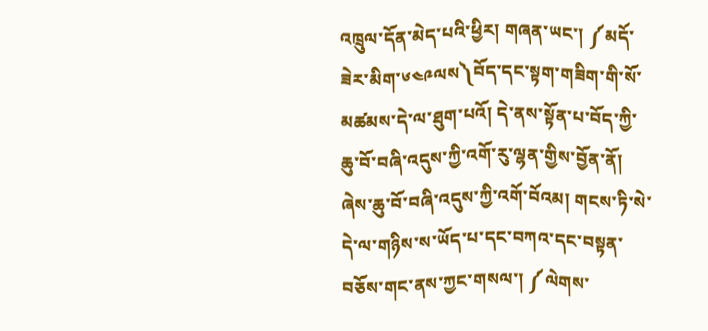འཁྲུལ་དོན་མེད་པའི་ཕྱིར། གཞན་ཡང་། ༼མདོ་ཟེར་མིག་༦༤༩ལས༽བོད་དང་སྟག་གཟིག་གི་སོ་མཚམས་དེ་ལ་ཐུག་པའོ། དེ་ནས་སྟོན་པ་བོད་ཀྱི་ཆུ་བོ་བཞི་འདུས་ཀྱི་འགོ་རུ་ལྷན་གྱིས་བྱོན་ནོ། ཞེས་ཆུ་བོ་བཞི་འདུས་ཀྱི་འགོ་བོའམ། གངས་ཏི་སེ་དེ་ལ་གཉིས་ས་ཡོད་པ་དང་བཀའ་དང་བསྟན་བཅོས་གང་ནས་ཀྱང་གསལ་། ༼ལེགས་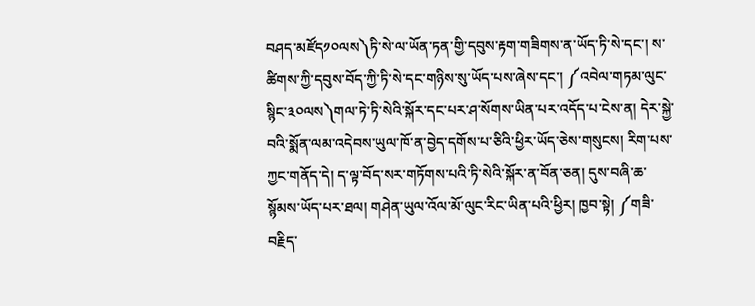བཤད་མཛོད༡༠ལས༽ཏི་སེ་ལ་ཡོན་ཏན་གྱི་དབུས་རྟག་གཟིགས་ན་ཡོད་ཏི་སེ་དང་། ས་ཚིགས་ཀྱི་དབུས་བོད་ཀྱི་ཏི་སེ་དང་གཉིས་སུ་ཡོད་པས་ཞེས་དང་། ༼འབེལ་གཏམ་ལུང་སྙིང་༣༠ལས༽གལ་ཏེ་ཏི་སེའི་སྐོར་དང་པར་ཤ་སོགས་ཡིན་པར་འདོད་པ་ངེས་ན། དེར་སྐྱེ་བའི་སྨོན་ལམ་འདེབས་ཡུལ་ཁོ་ན་བྱེད་དགོས་པ་ཅིའི་ཕྱིར་ཡོད་ཅེས་གསུངས། རིག་པས་ཀྱང་གནོད་དེ། ད་ལྟ་བོད་སར་གཏོགས་པའི་ཏི་སེའི་སྐོར་ན་བོན་ཅན། དུས་བཞི་ཆ་སྙོམས་ཡོད་པར་ཐལ། གཤེན་ཡུལ་འོལ་མོ་ལུང་རིང་ཡིན་པའི་ཕྱིར། ཁྱབ་སྟེ། ༼གཟི་བརྗིད་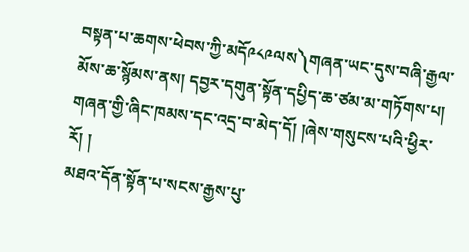བསྟན་པ་ཆགས་ཕེབས་ཀྱི་མདོ༩༨༩ལས༽གཞན་ཡང་དུས་བཞི་རྒྱལ་མོས་ཆ་སྙོམས་ནས། དབྱར་དགུན་སྟོན་དཔྱིད་ཆ་ཙམ་མ་གཏོགས་པ། གཞན་གྱི་ཞིང་ཁམས་དང་འདྲ་བ་མེད་དོ། །ཞེས་གསུངས་པའི་ཕྱིར་རོ། །
མཐའ་དོན་སྟོན་པ་སངས་རྒྱས་པུ་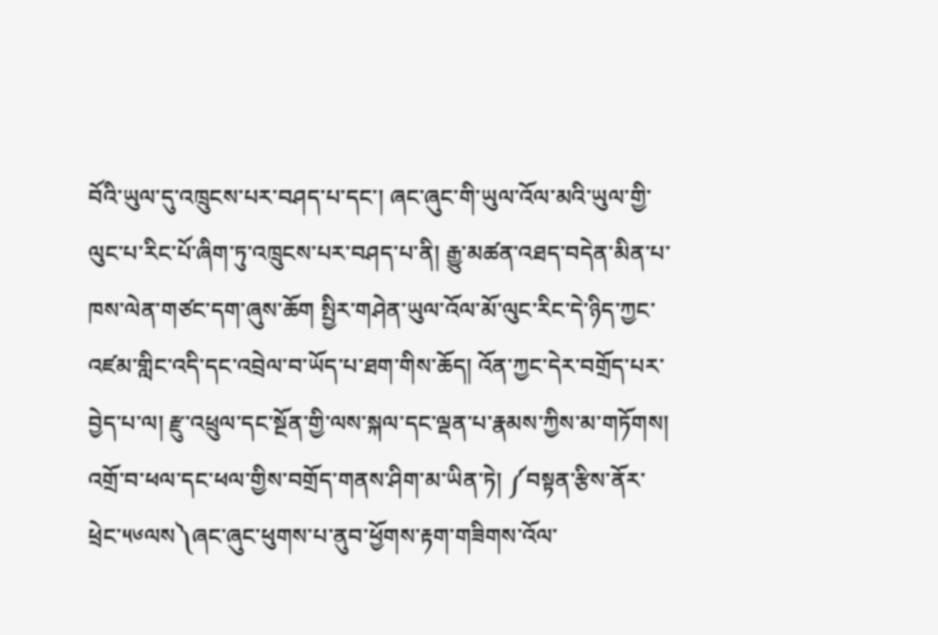བོའི་ཡུལ་དུ་འཁྲུངས་པར་བཤད་པ་དང་། ཞང་ཞུང་གི་ཡུལ་འོལ་མའི་ཡུལ་གྱི་ལུང་པ་རིང་པོ་ཞིག་ཏུ་འཁྲུངས་པར་བཤད་པ་ནི། རྒྱུ་མཚན་འཐད་བདེན་མིན་པ་ཁས་ལེན་གཙང་དག་ཞུས་ཆོག སྤྱིར་གཤེན་ཡུལ་འོལ་མོ་ལུང་རིང་དེ་ཉིད་ཀྱང་འཛམ་གླིང་འདི་དང་འབྲེལ་བ་ཡོད་པ་ཐག་གིས་ཆོད། འོན་ཀྱང་དེར་བགྲོད་པར་བྱེད་པ་ལ། རྫུ་འཕྲུལ་དང་སྔོན་གྱི་ལས་སྐལ་དང་ལྡན་པ་རྣམས་ཀྱིས་མ་གཏོགས། འགྲོ་བ་ཕལ་དང་ཕལ་གྱིས་བགྲོད་གནས་ཤིག་མ་ཡིན་ཏེ། ༼བསྟན་རྩིས་ནོར་ཕྲེང་༥༦ལས༽ཞང་ཞུང་ཕུགས་པ་ནུབ་ཕྱོགས་རྟག་གཟིགས་འོལ་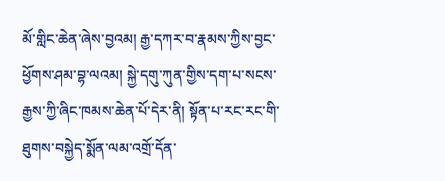མོ་གླིང་ཆེན་ཞེས་བྱའམ། རྒྱ་དཀར་བ་རྣམས་ཀྱིས་བྱང་ཕྱོགས་ཤམ་བྷ་ལའམ། སྐྱེ་དགུ་ཀུན་གྱིས་དག་པ་སངས་རྒྱས་ཀྱི་ཞིང་ཁམས་ཆེན་པོ་དེར་ནི། སྟོན་པ་རང་རང་གི་ཐུགས་བསྐྱེད་སྨོན་ལམ་འགྲོ་དོན་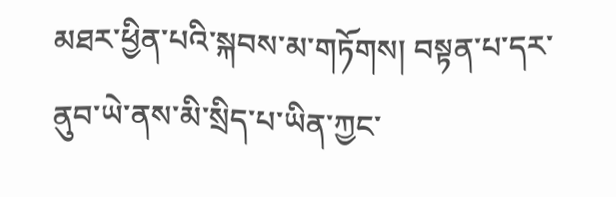མཐར་ཕྱིན་པའི་སྐབས་མ་གཏོགས། བསྟན་པ་དར་ནུབ་ཡེ་ནས་མི་སྲིད་པ་ཡིན་ཀྱང་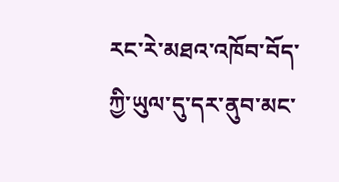རང་རེ་མཐའ་འཁོབ་བོད་ཀྱི་ཡུལ་དུ་དར་ནུབ་མང་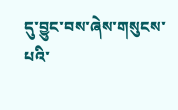དུ་བྱུང་བས་ཞེས་གསུངས་པའི་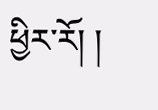ཕྱིར་རོ། །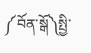༼བོན་སྒོ༽སྤྱི་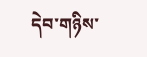དེབ་གཉིས་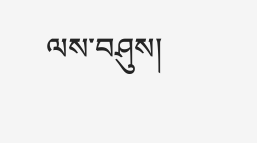ལས་བཤུས།